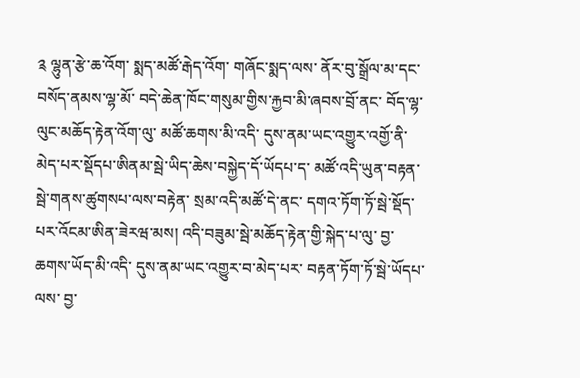༉ ལྷུན་རྩེ་ཆ་འོག་ སྨད་མཚོ་རྒེད་འོག་ གཞོང་སྨད་ལས་ ནོར་བུ་སྒྲོལ་མ་དང་བསོད་ནམས་ལྷ་མོ་ བདེ་ཆེན་ཁོང་གསུམ་གྱིས་རྐྱབ་མི་ཞབས་བྲོ་ནང་ བོད་ལྷ་ལུང་མཆོད་རྟེན་འོག་ལུ་ མཚོ་ཆགས་མི་འདི་ དུས་ནམ་ཡང་འགྱུར་འགྱོ་ནི་མེད་པར་སྡོདཔ་ཨིནམ་སྦེ་ཡིད་ཆེས་བསྐྱེད་དོ་ཡོདཔ་ད་ མཚོ་འདི་ཡུན་བརྟན་སྦེ་གནས་ཚུགསཔ་ལས་བརྟེན་ སྲམ་འདི་མཚོ་དེ་ནང་ དགའ་ཏོག་ཏོ་སྦེ་སྡོད་པར་འོངམ་ཨིན་ཟེརཝ་མས། འདི་བཟུམ་སྦེ་མཆོད་རྟེན་གྱི་སྐེད་པ་ལུ་ བྱ་ཆགས་ཡོད་མི་འདི་ དུས་ནམ་ཡང་འགྱུར་བ་མེད་པར་ བརྟན་ཏོག་ཏོ་སྦེ་ཡོདཔ་ལས་ བྱ་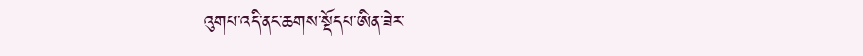འུགཔ་འདི་ནང་ཆགས་སྡོདཔ་ཨིན་ཟེར་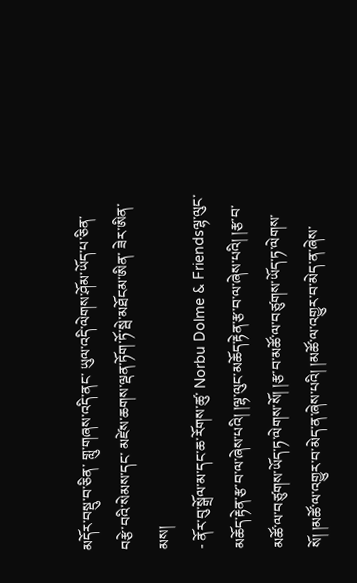མདོར་བསྡུ་བ་ཅིན་ གླུ་གཞས་འདི་ནང་ ཡུལ་འདི་ལེགས་ཤོམ་ཡོད་པ་ཅིན་ བརྩེ་བའི་སེམས་དང་ མཛེས་ཆགས་ལྡན་ཏོག་ཏོ་སྦེ་མཐོངམ་ཨིན་ ཟེར་ཨིན་མས།
- ནོར་བུ་སྒྲོལ་མ་དང་ཆ་རོགས་ཚུ་ Norbu Dolme & Friendsལྷ་ལུང་མཆོད་རྟེན་རྩ་བ་ལ་ཞེས་པའི། །ལྷ་ལུང་མཆོད་རྟེན་རྩ་བ་ལ་ཞེས་པའི། །རྩ་བ་མཚོ་ལ་བཙུགས་ཡོད་ཏ་ལེགས་སོ། །རྩ་བ་མཚོ་ལ་བཙུགས་ཡོད་ཏ་ལེགས་སོ། །མཚོ་ལ་འགྱུར་བ་མེད་ན་ཞེས་པའི། །མཚོ་ལ་འགྱུར་བ་མེད་ན་ཞེས་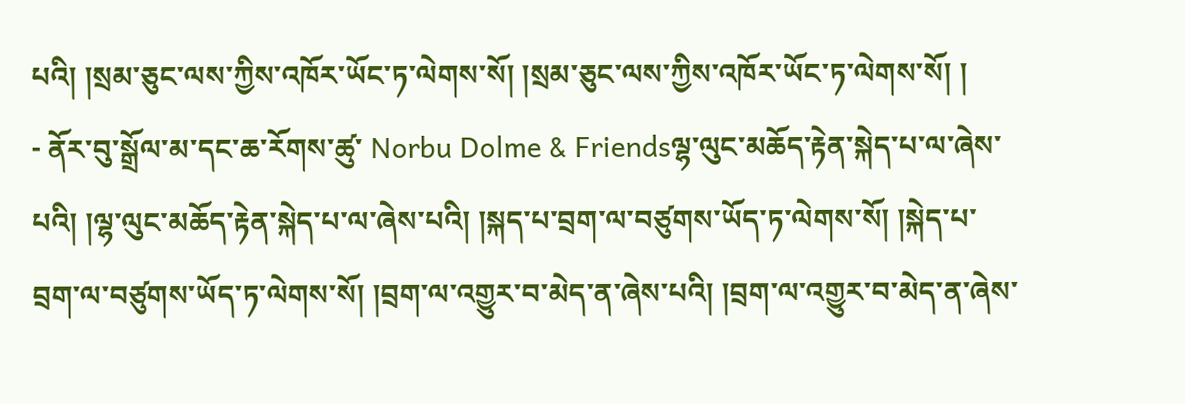པའི། །སྲམ་ཅུང་ལས་ཀྱིས་འཁོར་ཡོང་ཏ་ལེགས་སོ། །སྲམ་ཅུང་ལས་ཀྱིས་འཁོར་ཡོང་ཏ་ལེགས་སོ། །
- ནོར་བུ་སྒྲོལ་མ་དང་ཆ་རོགས་ཚུ་ Norbu Dolme & Friendsལྷ་ལུང་མཆོད་རྟེན་སྐེད་པ་ལ་ཞེས་པའི། །ལྷ་ལུང་མཆོད་རྟེན་སྐེད་པ་ལ་ཞེས་པའི། །སྐད་པ་བྲག་ལ་བཙུགས་ཡོད་ཏ་ལེགས་སོ། །སྐེད་པ་བྲག་ལ་བཙུགས་ཡོད་ཏ་ལེགས་སོ། །བྲག་ལ་འགྱུར་བ་མེད་ན་ཞེས་པའི། །བྲག་ལ་འགྱུར་བ་མེད་ན་ཞེས་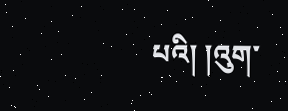པའི། །འུག་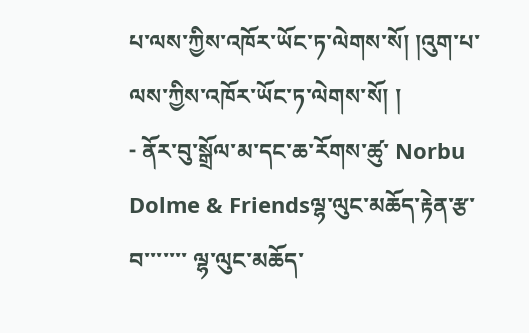པ་ལས་ཀྱིས་འཁོར་ཡོང་ཏ་ལེགས་སོ། །འུག་པ་ལས་ཀྱིས་འཁོར་ཡོང་ཏ་ལེགས་སོ། །
- ནོར་བུ་སྒྲོལ་མ་དང་ཆ་རོགས་ཚུ་ Norbu Dolme & Friendsལྷ་ལུང་མཆོད་རྟེན་རྩ་བ་་་་་་་ ལྷ་ལུང་མཆོད་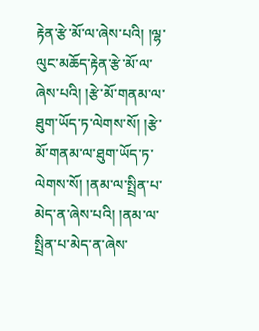རྟེན་རྩེ་མོ་ལ་ཞེས་པའི། །ལྷ་ལུང་མཆོད་རྟེན་རྩེ་མོ་ལ་ཞེས་པའི། །རྩེ་མོ་གནམ་ལ་ཐུག་ཡོད་ཏ་ལེགས་སོ། །རྩེ་མོ་གནམ་ལ་ཐུག་ཡོད་ཏ་ལེགས་སོ། །ནམ་ལ་སྤྲིན་པ་མེད་ན་ཞེས་པའི། །ནམ་ལ་སྤྲིན་པ་མེད་ན་ཞེས་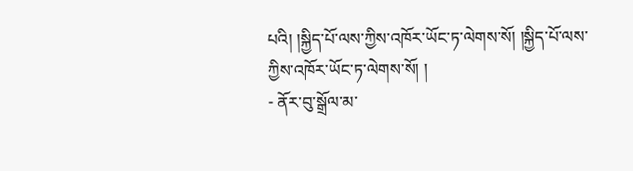པའི། །སྐྱིད་པོ་ལས་ཀྱིས་འཁོར་ཡོང་ཏ་ལེགས་སོ། །སྐྱིད་པོ་ལས་ཀྱིས་འཁོར་ཡོང་ཏ་ལེགས་སོ། །
- ནོར་བུ་སྒྲོལ་མ་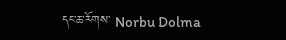དང་ཆ་རོགས་ Norbu Dolma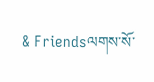& Friendsལགས་སོ་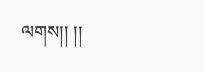ལགས།། །།